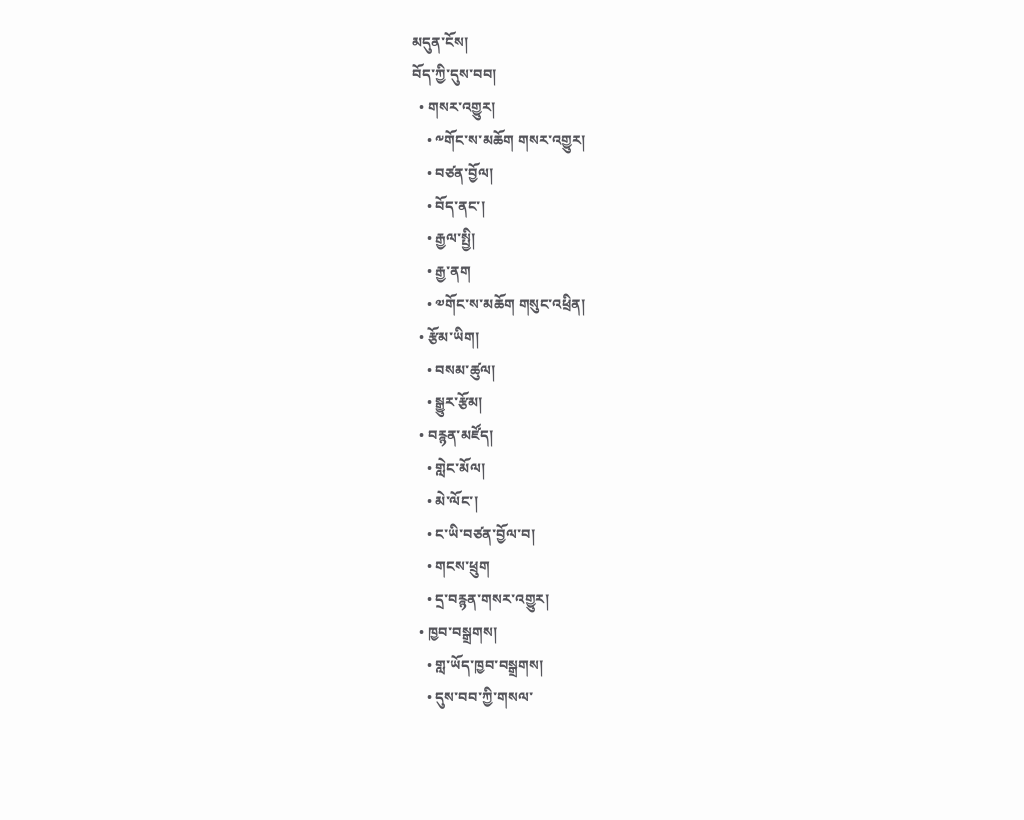མདུན་ངོས།
བོད་ཀྱི་དུས་བབ།
  • གསར་འགྱུར།
    • ༸གོང་ས་མཆོག གསར་འགྱུར།
    • བཙན་བྱོལ།
    • བོད་ནང་།
    • རྒྱལ་སྤྱི།
    • རྒྱ་ནག
    • ༧གོང་ས་མཆོག གསུང་འཕྲིན།
  • རྩོམ་ཡིག།
    • བསམ་ཚུལ།
    • སྒྱུར་རྩོམ།
  • བརྙན་མཛོད།
    • གླེང་མོལ།
    • མེ་ལོང་།
    • ང་ཡི་བཙན་བྱོལ་བ།
    • གངས་ཕྲུག
    • དྲ་བརྙན་གསར་འགྱུར།
  • ཁྱབ་བསྒྲགས།
    • གླ་ཡོད་ཁྱབ་བསྒྲགས།
    • དུས་བབ་ཀྱི་གསལ་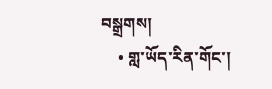བསྒྲགས།
    • གླ་ཡོད་རིན་གོང་།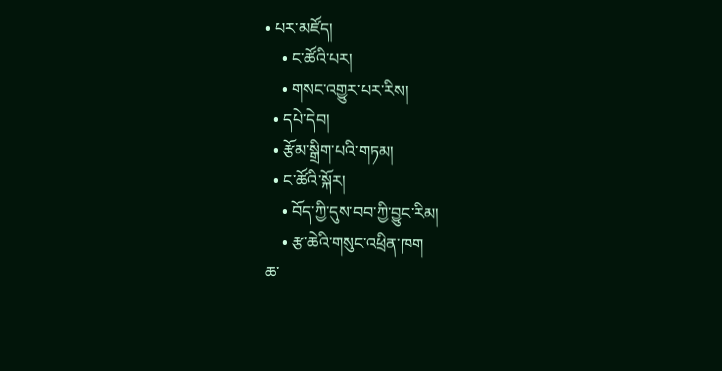• པར་མཛོད།
    • ང་ཚོའི་པར།
    • གསང་འགྱུར་པར་རིས།
  • དཔེ་དེབ།
  • རྩོམ་སྒྲིག་པའི་གཏམ།
  • ང་ཚོའི་སྐོར།
    • བོད་ཀྱི་དུས་བབ་ཀྱི་བྱུང་རིམ།
    • རྩ་ཆེའི་གསུང་འཕྲིན་ཁག
ཆ་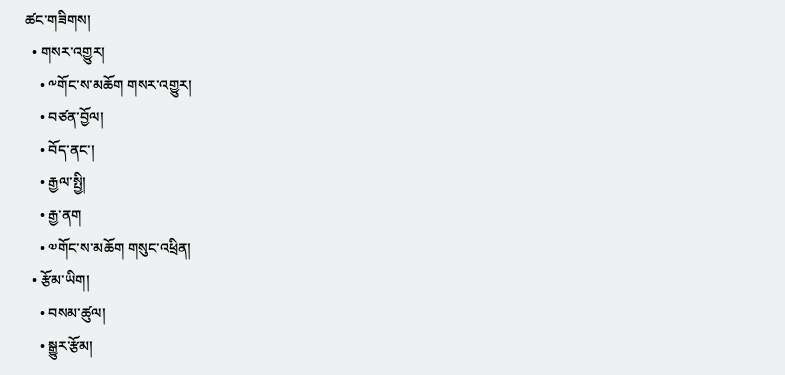ཚང་གཟིགས།
  • གསར་འགྱུར།
    • ༸གོང་ས་མཆོག གསར་འགྱུར།
    • བཙན་བྱོལ།
    • བོད་ནང་།
    • རྒྱལ་སྤྱི།
    • རྒྱ་ནག
    • ༧གོང་ས་མཆོག གསུང་འཕྲིན།
  • རྩོམ་ཡིག།
    • བསམ་ཚུལ།
    • སྒྱུར་རྩོམ།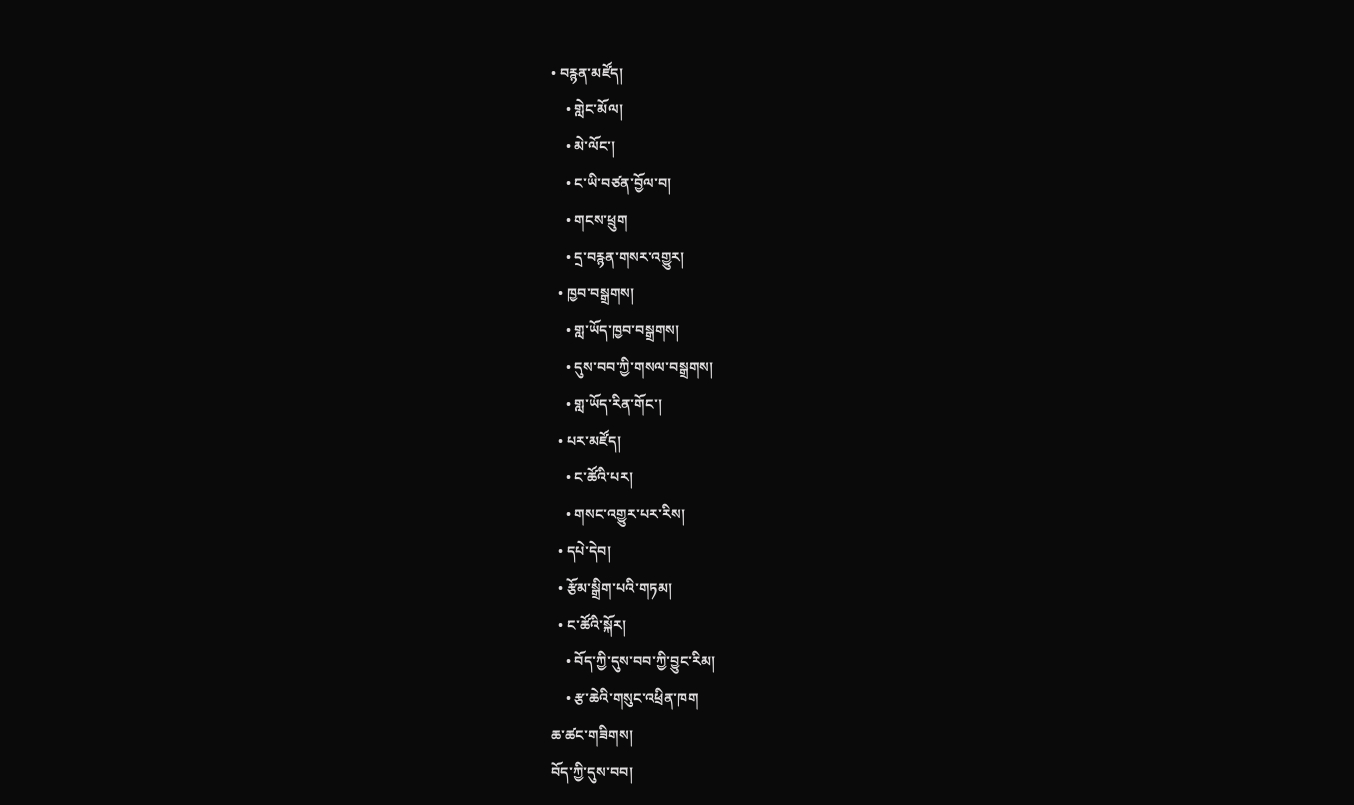• བརྙན་མཛོད།
    • གླེང་མོལ།
    • མེ་ལོང་།
    • ང་ཡི་བཙན་བྱོལ་བ།
    • གངས་ཕྲུག
    • དྲ་བརྙན་གསར་འགྱུར།
  • ཁྱབ་བསྒྲགས།
    • གླ་ཡོད་ཁྱབ་བསྒྲགས།
    • དུས་བབ་ཀྱི་གསལ་བསྒྲགས།
    • གླ་ཡོད་རིན་གོང་།
  • པར་མཛོད།
    • ང་ཚོའི་པར།
    • གསང་འགྱུར་པར་རིས།
  • དཔེ་དེབ།
  • རྩོམ་སྒྲིག་པའི་གཏམ།
  • ང་ཚོའི་སྐོར།
    • བོད་ཀྱི་དུས་བབ་ཀྱི་བྱུང་རིམ།
    • རྩ་ཆེའི་གསུང་འཕྲིན་ཁག
ཆ་ཚང་གཟིགས།
བོད་ཀྱི་དུས་བབ།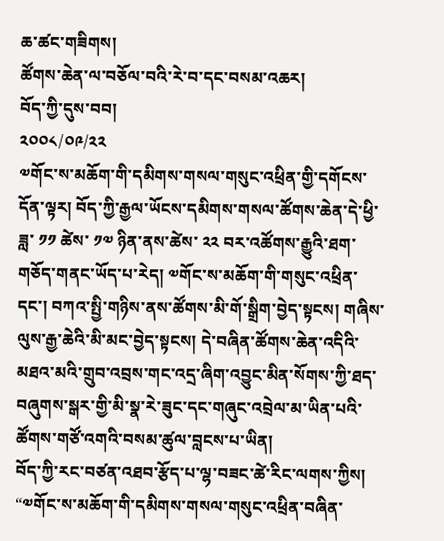ཆ་ཚང་གཟིགས།
ཚོགས་ཆེན་ལ་བཅོལ་བའི་རེ་བ་དང་བསམ་འཆར།
བོད་ཀྱི་དུས་བབ།
༢༠༠༨/༠༩/༢༢
༧གོང་ས་མཆོག་གི་དམིགས་གསལ་གསུང་འཕྲིན་གྱི་དགོངས་དོན་ལྟར། བོད་ཀྱི་རྒྱལ་ཡོངས་དམིགས་གསལ་ཚོགས་ཆེན་དེ་ཕྱི་ཟླ་ ༡༡ ཚེས་ ༡༧ ཉིན་ནས་ཚེས་ ༢༢ བར་འཚོགས་རྒྱུའི་ཐག་གཅོད་གནང་ཡོད་པ་རེད། ༧གོང་ས་མཆོག་གི་གསུང་འཕྲིན་དང་། བཀའ་སྤྱི་གཉིས་ནས་ཚོགས་མི་གོ་སྒྲིག་བྱེད་སྟངས། གཞིས་ལུས་རྒྱ་ཆེའི་མི་མང་བྱེད་སྟངས། དེ་བཞིན་ཚོགས་ཆེན་འདིའི་མཐའ་མའི་གྲུབ་འབྲས་གང་འདྲ་ཞིག་འབྱུང་མིན་སོགས་ཀྱི་ཐད་བཞུགས་སྒར་གྱི་མི་སྣ་རེ་ཟུང་དང་གཞུང་འབྲེལ་མ་ཡིན་པའི་ཚོགས་གཙོ་འགའི་བསམ་ཚུལ་བླངས་པ་ཡིན།
བོད་ཀྱི་རང་བཙན་འཐབ་རྩོད་པ་ལྷ་བཟང་ཚེ་རིང་ལགས་ཀྱིས། “༧གོང་ས་མཆོག་གི་དམིགས་གསལ་གསུང་འཕྲིན་བཞིན་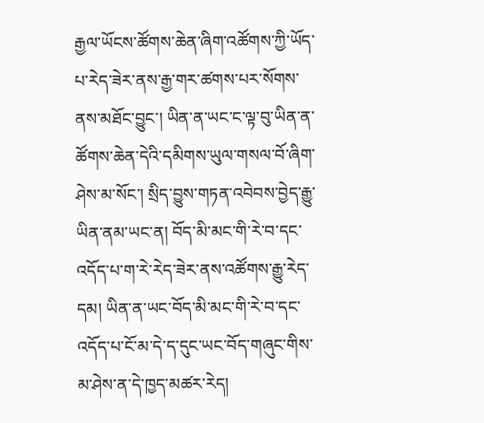རྒྱལ་ཡོངས་ཚོགས་ཆེན་ཞིག་འཚོགས་ཀྱི་ཡོད་པ་རེད་ཟེར་ནས་རྒྱ་གར་ཚགས་པར་སོགས་ནས་མཐོང་བྱུང་། ཡིན་ན་ཡང་ང་ལྟ་བུ་ཡིན་ན་ཚོགས་ཆེན་དེའི་དམིགས་ཡུལ་གསལ་བོ་ཞིག་ཤེས་མ་སོང་། སྲིད་བྱུས་གཏན་འབེབས་བྱེད་རྒྱུ་ཡིན་ནམ་ཡང་ན། བོད་མི་མང་གི་རེ་བ་དང་འདོད་པ་ག་རེ་རེད་ཟེར་ནས་འཚོགས་རྒྱུ་རེད་དམ། ཡིན་ན་ཡང་བོད་མི་མང་གི་རེ་བ་དང་འདོད་པ་ངོ་མ་དེ་ད་དུང་ཡང་བོད་གཞུང་གིས་མ་ཤེས་ན་དེ་ཁྱད་མཚར་རེད།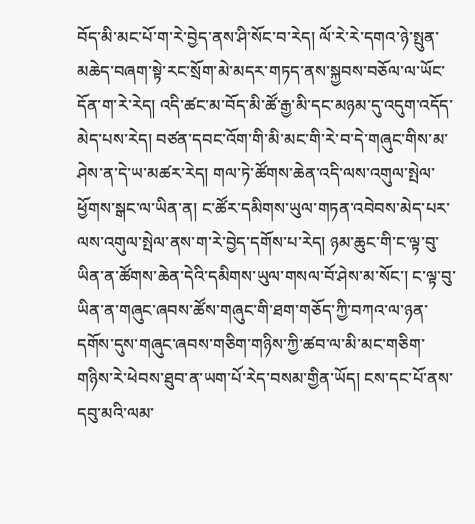བོད་མི་མང་པོ་ག་རེ་བྱེད་ནས་ཤི་སོང་བ་རེད། ལོ་རེ་རེ་དགའ་ཉེ་སྤུན་མཆེད་བཞག་སྟེ་རང་སྲོག་མེ་མདར་གཏད་ནས་སྐྱབས་བཅོལ་ལ་ཡོང་དོན་ག་རེ་རེད། འདི་ཚང་མ་བོད་མི་ཚོ་རྒྱ་མི་དང་མཉམ་དུ་འདུག་འདོད་མེད་པས་རེད། བཙན་དབང་འོག་གི་མི་མང་གི་རེ་བ་དེ་གཞུང་གིས་མ་ཤེས་ན་དེ་ཡ་མཚར་རེད། གལ་ཏེ་ཚོགས་ཆེན་འདི་ལས་འགུལ་སྤེལ་ཕྱོགས་སྒང་ལ་ཡིན་ན། ང་ཚོར་དམིགས་ཡུལ་གཏན་འབེབས་མེད་པར་ལས་འགུལ་སྤེལ་ནས་ག་རེ་བྱེད་དགོས་པ་རེད། ཉམ་ཆུང་གི་ང་ལྟ་བུ་ཡིན་ན་ཚོགས་ཆེན་དེའི་དམིགས་ཡུལ་གསལ་བོ་ཤེས་མ་སོང་། ང་ལྟ་བུ་ཡིན་ན་གཞུང་ཞབས་ཚོས་གཞུང་གི་ཐག་གཅོད་ཀྱི་བཀའ་ལ་ཉན་དགོས་དུས་གཞུང་ཞབས་གཅིག་གཉིས་ཀྱི་ཚབ་ལ་མི་མང་གཅིག་གཉིས་རེ་ཕེབས་ཐུབ་ན་ཡག་པོ་རེད་བསམ་གྱིན་ཡོད། ངས་དང་པོ་ནས་དབུ་མའི་ལམ་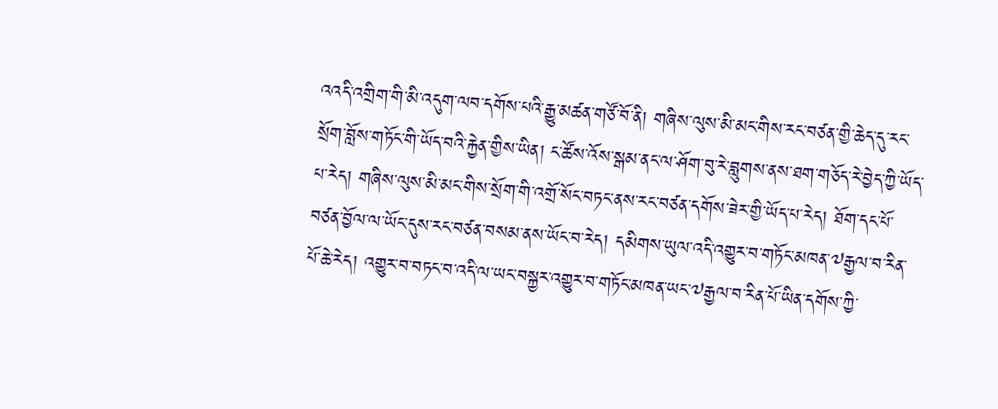འའདི་འགྲིག་གི་མི་འདུག་ལབ་དགོས་པའི་རྒྱུ་མཚན་གཙོ་བོ་ནི། གཞིས་ལུས་མི་མང་གིས་རང་བཙན་གྱི་ཆེད་དུ་རང་སྲོག་བློས་གཏོང་གི་ཡོད་བའི་རྐྱེན་གྱིས་ཡིན། ང་ཚོས་འོས་སྒམ་ནང་ལ་ཤོག་བུ་རེ་བླུགས་ནས་ཐག་གཅོད་རེ་བྱེད་ཀྱི་ཡོད་པ་རེད། གཞིས་ལུས་མི་མང་གིས་སྲོག་གི་འགྲོ་སོང་བཏང་ནས་རང་བཙན་དགོས་ཟེར་གྱི་ཡོད་པ་རེད། ཐོག་དང་པོ་བཙན་བྱོལ་ལ་ཡོང་དུས་རང་བཙན་བསམ་ནས་ཡོང་བ་རེད། དམིགས་ཡུལ་འདི་འགྱུར་བ་གཏོང་མཁན་༧རྒྱལ་བ་རིན་པོ་ཆེ་རེད། འགྱུར་བ་བཏང་བ་འདི་ལ་ཡང་བསྐྱར་འགྱུར་བ་གཏོང་མཁན་ཡང་༧རྒྱལ་བ་རིན་པོ་ཡིན་དགོས་ཀྱི་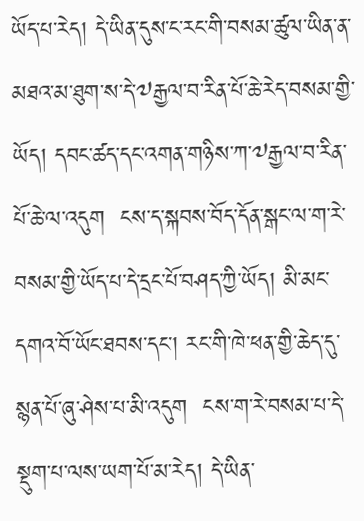ཡོད་པ་རེད། དེ་ཡིན་དུས་ང་རང་གི་བསམ་ཚུལ་ཡིན་ན་མཐའ་མ་ཐུག་ས་དེ་༧རྒྱལ་བ་རིན་པོ་ཆེ་རེད་བསམ་གྱི་ཡོད། དབང་ཚད་དང་འགན་གཉིས་ཀ་༧རྒྱལ་བ་རིན་པོ་ཆེ་ལ་འདུག  ངས་ད་སྐབས་བོད་དོན་སྒང་ལ་ག་རེ་བསམ་གྱི་ཡོད་པ་དེ་དྲང་པོ་བཤད་ཀྱི་ཡོད། མི་མང་དགའ་བོ་ཡོང་ཐབས་དང་། རང་གི་ཁེ་ཕན་གྱི་ཆེད་དུ་སྙན་པོ་ཞུ་ཤེས་པ་མི་འདུག  ངས་ག་རེ་བསམ་པ་དེ་སྡུག་པ་ལས་ཡག་པོ་མ་རེད། དེ་ཡིན་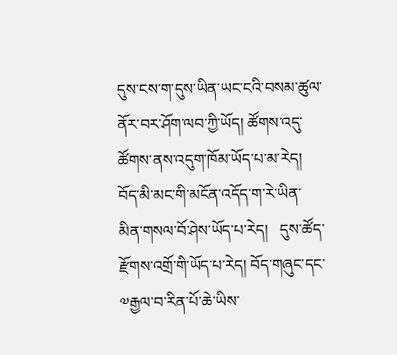དུས་ངས་ག་དུས་ཡིན་ཡང་ངའི་བསམ་ཚུལ་ནོར་བར་ཤོག་ལབ་ཀྱི་ཡོད། ཚོགས་འདུ་ཚོགས་ནས་འདུག་ཁོམ་ཡོད་པ་མ་རེད། བོད་མི་མང་གི་མངོན་འདོད་ག་རེ་ཡིན་མིན་གསལ་བོ་ཤེས་ཡོད་པ་རེད།   དུས་ཚོད་རྫོགས་འགྲོ་གི་ཡོད་པ་རེད། བོད་གཞུང་དང་༧རྒྱལ་བ་རིན་པོ་ཆེ་ཡིས་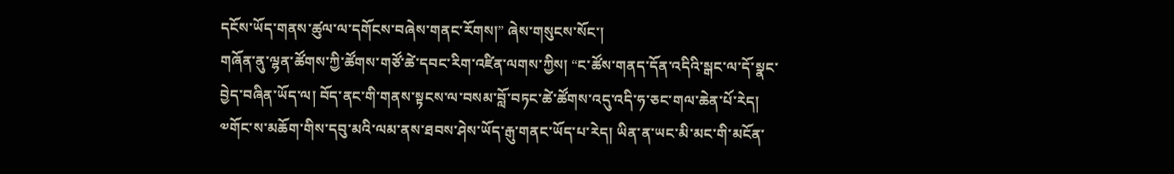དངོས་ཡོད་གནས་ཚུལ་ལ་དགོངས་བཞེས་གནང་རོགས།” ཞེས་གསུངས་སོང་།
གཞོན་ནུ་ལྷན་ཚོགས་ཀྱི་ཚོགས་གཙོ་ཚེ་དབང་རིག་འཛིན་ལགས་ཀྱིས། “ང་ཚོས་གནད་དོན་འདིའི་སྒང་ལ་དོ་སྣང་བྱེད་བཞིན་ཡོད་ལ། བོད་ནང་གི་གནས་སྟངས་ལ་བསམ་བློ་བཏང་ཚེ་ཚོགས་འདུ་འདི་ཧ་ཅང་གལ་ཆེན་པོ་རེད། ༧གོང་ས་མཆོག་གིས་དབུ་མའི་ལམ་ནས་ཐབས་ཤེས་ཡོད་རྒུ་གནང་ཡོད་པ་རེད། ཡིན་ན་ཡང་མི་མང་གི་མངོན་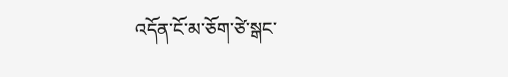འདོན་ངོ་མ་ཅོག་ཙེ་སྒང་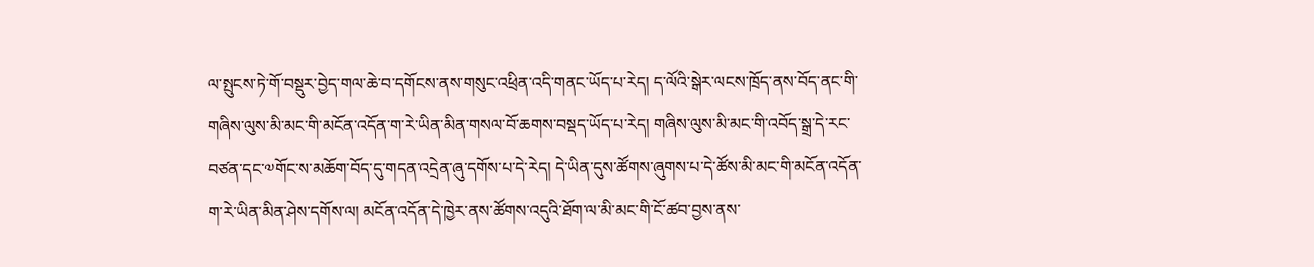ལ་སྤུངས་ཏེ་གོ་བསྡུར་བྱེད་གལ་ཆེ་བ་དགོངས་ནས་གསུང་འཕྲིན་འདི་གནང་ཡོད་པ་རེད། ད་ལོའི་སྒེར་ལངས་ཁྲོད་ནས་བོད་ནང་གི་གཞིས་ལུས་མི་མང་གི་མངོན་འདོན་ག་རེ་ཡིན་མིན་གསལ་བོ་ཆགས་བསྡད་ཡོད་པ་རེད། གཞིས་ལུས་མི་མང་གི་འབོད་སྒྲ་དེ་རང་བཙན་དང་༧གོང་ས་མཆོག་བོད་དུ་གདན་འདྲེན་ཞུ་དགོས་པ་དེ་རེད། དེ་ཡིན་དུས་ཚོགས་ཞུགས་པ་དེ་ཚོས་མི་མང་གི་མངོན་འདོན་ག་རེ་ཡིན་མིན་ཤེས་དགོས་ལ། མངོན་འདོན་དེ་ཁྱེར་ནས་ཚོགས་འདུའི་ཐོག་ལ་མི་མང་གི་ངོ་ཚབ་བྱས་ནས་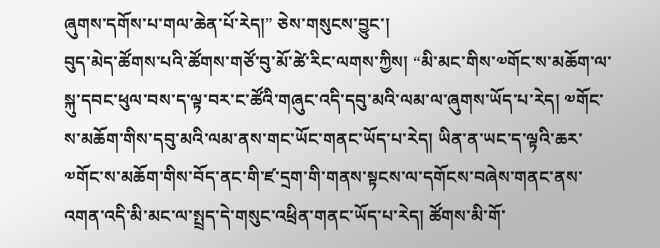ཞུགས་དགོས་པ་གལ་ཆེན་པོ་རེད།” ཅེས་གསུངས་བྱུང་།
བུད་མེད་ཚོགས་པའི་ཚོགས་གཙོ་བུ་མོ་ཚེ་རིང་ལགས་ཀྱིས། “མི་མང་གིས་༧གོང་ས་མཆོག་ལ་སྐུ་དབང་ཕུལ་བས་ད་ལྟ་བར་ང་ཚོའི་གཞུང་འདི་དབུ་མའི་ལམ་ལ་ཞུགས་ཡོད་པ་རེད། ༧གོང་ས་མཆོག་གིས་དབུ་མའི་ལམ་ནས་གང་ཡོང་གནང་ཡོད་པ་རེད། ཡིན་ན་ཡང་ད་ལྟའི་ཆར་༧གོང་ས་མཆོག་གིས་བོད་ནང་གི་ཛ་དྲག་གི་གནས་སྟངས་ལ་དགོངས་བཞེས་གནང་ནས་འགན་འདི་མི་མང་ལ་སྤྲད་དེ་གསུང་འཕྲིན་གནང་ཡོད་པ་རེད། ཚོགས་མི་གོ་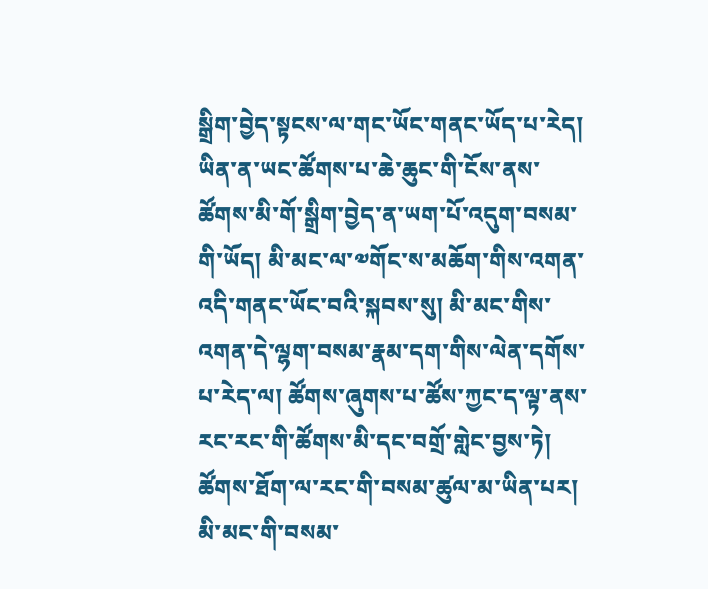སྒྲིག་བྱེད་སྟངས་ལ་གང་ཡོང་གནང་ཡོད་པ་རེད། ཡིན་ན་ཡང་ཚོགས་པ་ཆེ་ཆུང་གི་ངོས་ནས་ཚོགས་མི་གོ་སྒྲིག་བྱེད་ན་ཡག་པོ་འདུག་བསམ་གི་ཡོད། མི་མང་ལ་༧གོང་ས་མཆོག་གིས་འགན་འདི་གནང་ཡོང་བའི་སྐབས་སུ། མི་མང་གིས་འགན་དེ་ལྷག་བསམ་རྣམ་དག་གིས་ལེན་དགོས་པ་རེད་ལ། ཚོགས་ཞུགས་པ་ཚོས་ཀྱང་ད་ལྟ་ནས་རང་རང་གི་ཚོགས་མི་དང་བགྲོ་གླེང་བྱས་ཏེ། ཚོགས་ཐོག་ལ་རང་གི་བསམ་ཚུལ་མ་ཡིན་པར། མི་མང་གི་བསམ་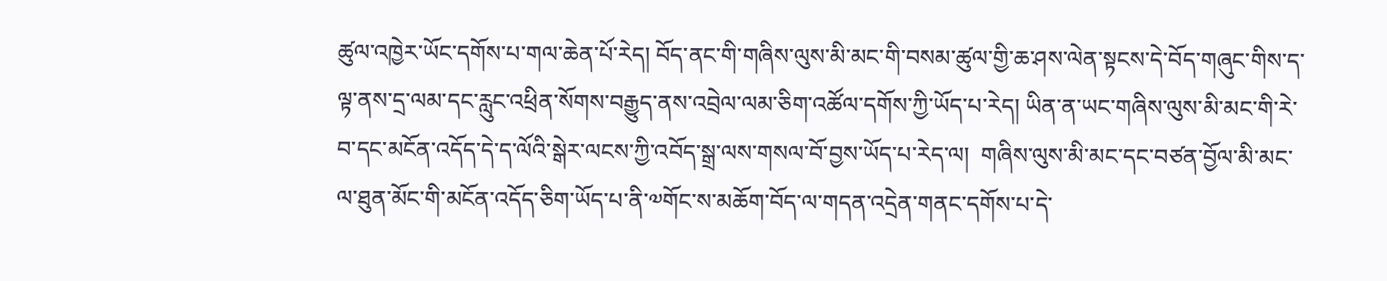ཚུལ་འཁྱེར་ཡོང་དགོས་པ་གལ་ཆེན་པོ་རེད། བོད་ནང་གི་གཞིས་ལུས་མི་མང་གི་བསམ་ཚུལ་གྱི་ཆ་ཤས་ལེན་སྟངས་དེ་བོད་གཞུང་གིས་ད་ལྟ་ནས་དྲ་ལམ་དང་རླུང་འཕྲིན་སོགས་བརྒྱུད་ནས་འབྲེལ་ལམ་ཅིག་འཚོལ་དགོས་ཀྱི་ཡོད་པ་རེད། ཡིན་ན་ཡང་གཞིས་ལུས་མི་མང་གི་རེ་བ་དང་མངོན་འདོད་དེ་ད་ལོའི་སྒེར་ལངས་ཀྱི་འབོད་སྒྲ་ལས་གསལ་བོ་བྱས་ཡོད་པ་རེད་ལ།  གཞིས་ལུས་མི་མང་དང་བཙན་བྱོལ་མི་མང་ལ་ཐུན་མོང་གི་མངོན་འདོད་ཅིག་ཡོད་པ་ནི་༧གོང་ས་མཆོག་བོད་ལ་གདན་འདྲེན་གནང་དགོས་པ་དེ་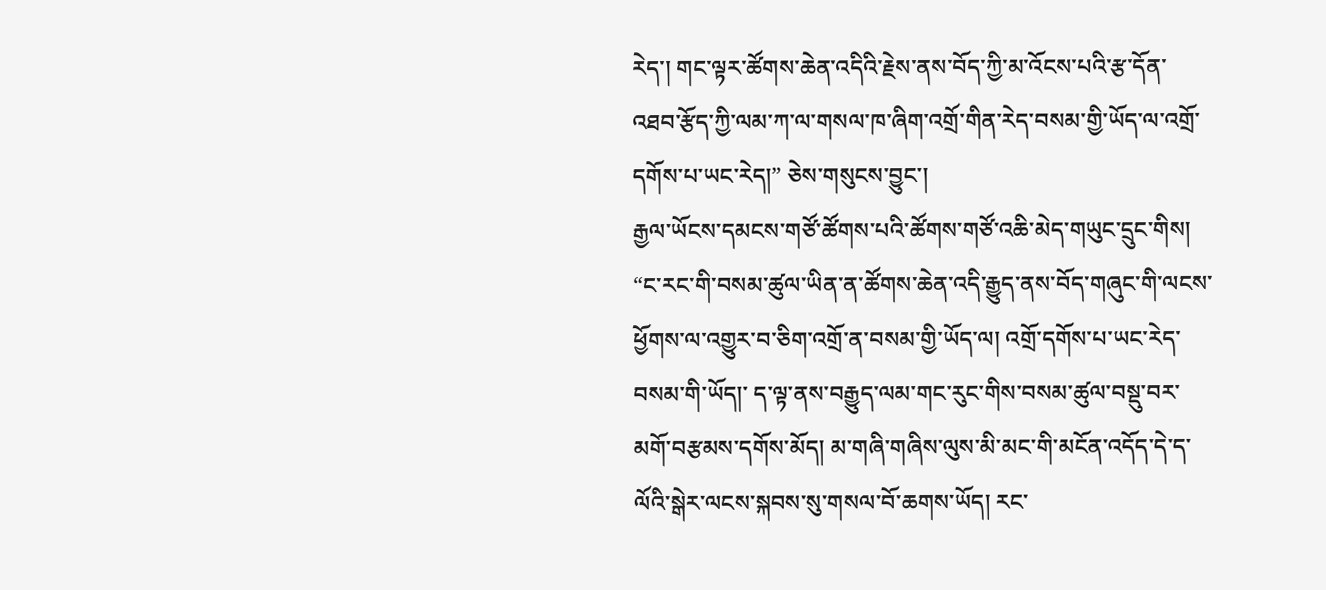རེད་། གང་ལྟར་ཚོགས་ཆེན་འདིའི་རྗེས་ནས་བོད་ཀྱི་མ་འོངས་པའི་རྩ་དོན་འཐབ་རྩོད་ཀྱི་ལམ་ཀ་ལ་གསལ་ཁ་ཞིག་འགྲོ་གིན་རེད་བསམ་གྱི་ཡོད་ལ་འགྲོ་དགོས་པ་ཡང་རེད།” ཅེས་གསུངས་བྱུང་།
རྒྱལ་ཡོངས་དམངས་གཙོ་ཚོགས་པའི་ཚོགས་གཙོ་འཆི་མེད་གཡུང་དྲུང་གིས། “ང་རང་གི་བསམ་ཚུལ་ཡིན་ན་ཚོགས་ཆེན་འདི་རྒྱུད་ནས་བོད་གཞུང་གི་ལངས་ཕྱོགས་ལ་འགྱུར་བ་ཅིག་འགྲོ་ན་བསམ་གྱི་ཡོད་ལ། འགྲོ་དགོས་པ་ཡང་རེད་བསམ་གི་ཡོད།་ ད་ལྟ་ནས་བརྒྱུད་ལམ་གང་རུང་གིས་བསམ་ཚུལ་བསྡུ་བར་མགོ་བརྩམས་དགོས་མོད། མ་གཞི་གཞིས་ལུས་མི་མང་གི་མངོན་འདོད་དེ་ད་ལོའི་སྒེར་ལངས་སྐབས་སུ་གསལ་བོ་ཆགས་ཡོད། རང་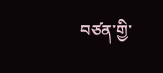བཙན་གྱི་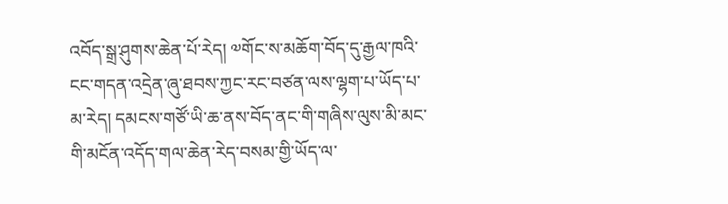འབོད་སྒྲ་ཤུགས་ཆེན་པོ་རེད། ༧གོང་ས་མཆོག་བོད་དུ་རྒྱལ་ཁའི་ངང་གདན་འདྲེན་ཞུ་ཐབས་ཀྱང་རང་བཙན་ལས་ལྷག་པ་ཡོད་པ་མ་རེད། དམངས་གཙོ་ཡི་ཆ་ནས་བོད་ནང་གི་གཞིས་ལུས་མི་མང་གི་མངོན་འདོད་གལ་ཆེན་རེད་བསམ་གྱི་ཡོད་ལ་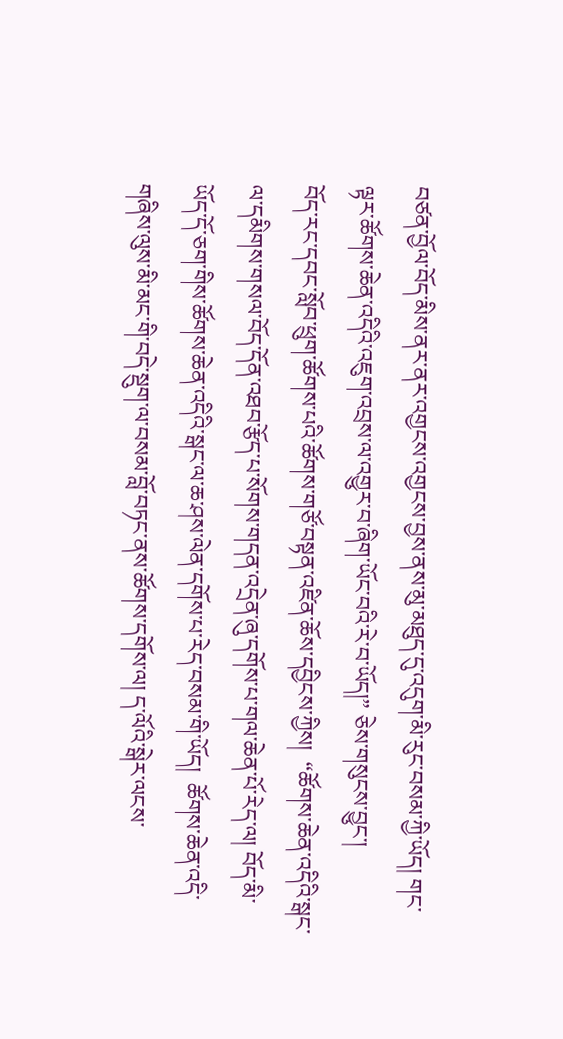བཙན་བྱོལ་བོད་མིས་ནར་ནར་འགྱངས་འགྱངས་བྱས་ནས་མུ་མཐུད་དུ་འདུག་མི་རུང་བསམ་ཀྱི་ཡོད། གང་ལྟར་ཚོགས་ཆེན་འདིའི་འཇུག་འབྲས་ལ་འགྱུར་བ་ཞིག་ཡོང་བའི་རེ་བ་ཡོད།” ཅེས་གསུངས་བྱུང་།
བོད་རང་དབང་སློབ་ཕྲུག་ཚོགས་པའི་ཚོགས་གཙོ་བསྟན་འཛིན་ཆོས་དབྱིངས་ཀྱིས།  “ཚོགས་ཆེན་འདིའི་སྒང་ལ་དམིགས་གསལ་བོད་དོན་འཐབ་རྩོད་པ་སོགས་གདན་འདྲེན་ཞུ་དགོས་པ་གལ་ཆེན་པོ་རེད་ལ། བོད་མི་ཡོད་དོ་ཅག་གིས་ཚོགས་ཆེན་འདིའི་སྒང་ལ་ཆ་ཤས་ལེན་དགོས་པ་རེད་བསམ་གི་ཡོད།  ཚོགས་ཆེན་འདི་གཞིས་ལུས་མི་མང་གི་བདེ་སྡུག་ལ་བསམ་བློ་བཏང་ནས་ཚོགས་དགོས་ལ། ད་ལོའི་སྒེར་ལངས་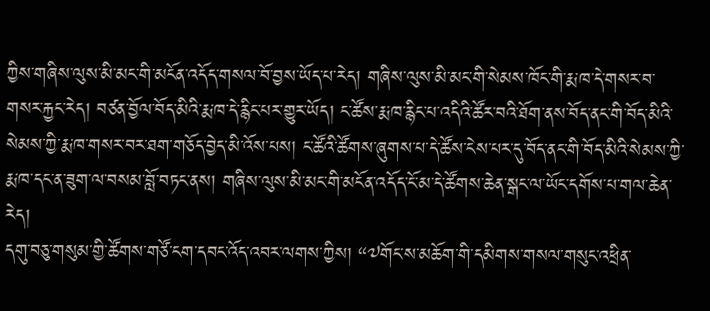ཀྱིས་གཞིས་ལུས་མི་མང་གི་མངོན་འདོད་གསལ་བོ་བྱས་ཡོད་པ་རེད། གཞིས་ལུས་མི་མང་གི་སེམས་ཁོང་གི་རྨ་ཁ་དེ་གསར་བ་གསར་རྐྱང་རེད། བཙན་བྱོལ་བོད་མིའི་རྨ་ཁ་དེ་རྙིང་པར་གྱུར་ཡོད། ང་ཚོས་རྨ་ཁ་རྙིང་པ་འདིའི་ཚོར་བའི་ཐོག་ནས་བོད་ནང་གི་བོད་མིའི་སེམས་ཀྱི་རྨ་ཁ་གསར་བར་ཐག་གཅོད་བྱེད་མི་འོས་པས། ང་ཚོའི་ཚོགས་ཞུགས་པ་དེ་ཚོས་ངེས་པར་དུ་བོད་ནང་གི་བོད་མིའི་སེམས་ཀྱི་རྨ་ཁ་དང་ན་ཟུག་ལ་བསམ་བློ་བཏང་ནས། གཞིས་ལུས་མི་མང་གི་མངོན་འདོད་ངོ་མ་དེ་ཚོགས་ཆེན་སྒང་ལ་ཡོང་དགོས་པ་གལ་ཆེན་རེད།
དགུ་བཅུ་གསུམ་གྱི་ཚོགས་གཙོ་ངག་དབང་འོད་འབར་ལགས་ཀྱིས། “༧གོང་ས་མཆོག་གི་དམིགས་གསལ་གསུང་འཕྲིན་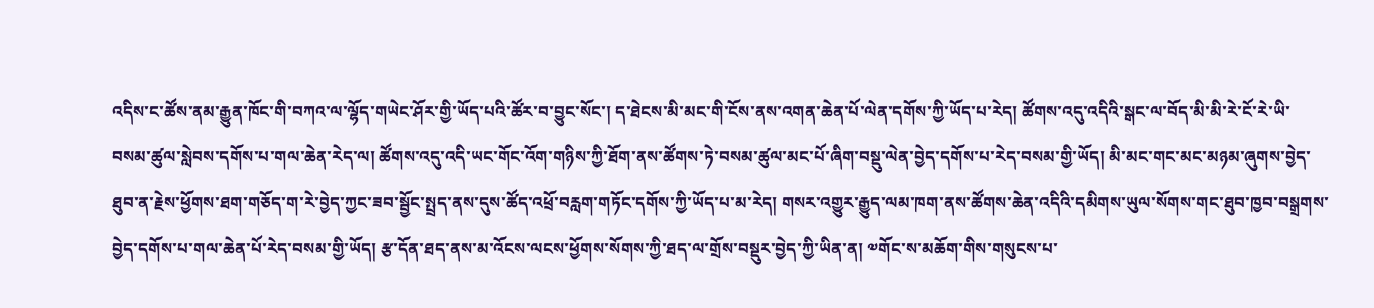འདིས་ང་ཚོས་ནམ་རྒྱུན་ཁོང་གི་བཀའ་ལ་ལྷོད་གཡེང་ཤོར་གྱི་ཡོད་པའི་ཚོར་བ་བྱུང་སོང་། ད་ཐེངས་མི་མང་གི་ངོས་ནས་འགན་ཆེན་པོ་ལེན་དགོས་ཀྱི་ཡོད་པ་རེད། ཚོགས་འདུ་འདིའི་སྒང་ལ་བོད་མི་མི་རེ་ངོ་རེ་ཡི་བསམ་ཚུལ་སླེབས་དགོས་པ་གལ་ཆེན་རེད་ལ། ཚོགས་འདུ་འདི་ཡང་གོང་འོག་གཉིས་ཀྱི་ཐོག་ནས་ཚོགས་ཏེ་བསམ་ཚུལ་མང་པོ་ཞིག་བསྡུ་ལེན་བྱེད་དགོས་པ་རེད་བསམ་གྱི་ཡོད། མི་མང་གང་མང་མཉམ་ཞུགས་བྱེད་ཐུབ་ན་རྗེས་ཕྱོགས་ཐག་གཅོད་ག་རེ་བྱེད་ཀྱང་ཟབ་སྦྱོང་སྤྲད་ནས་དུས་ཚོད་འཕྲོ་བརླག་གཏོང་དགོས་ཀྱི་ཡོད་པ་མ་རེད། གསར་འགྱུར་རྒྱུད་ལམ་ཁག་ནས་ཚོགས་ཆེན་འདིའི་དམིགས་ཡུལ་སོགས་གང་ཐུབ་ཁྱབ་བསྒྲགས་བྱེད་དགོས་པ་གལ་ཆེན་པོ་རེད་བསམ་གྱི་ཡོད། རྩ་དོན་ཐད་ནས་མ་འོངས་ལངས་ཕྱོགས་སོགས་ཀྱི་ཐད་ལ་གྲོས་བསྡུར་བྱེད་ཀྱི་ཡིན་ན། ༧གོང་ས་མཆོག་གིས་གསུངས་པ་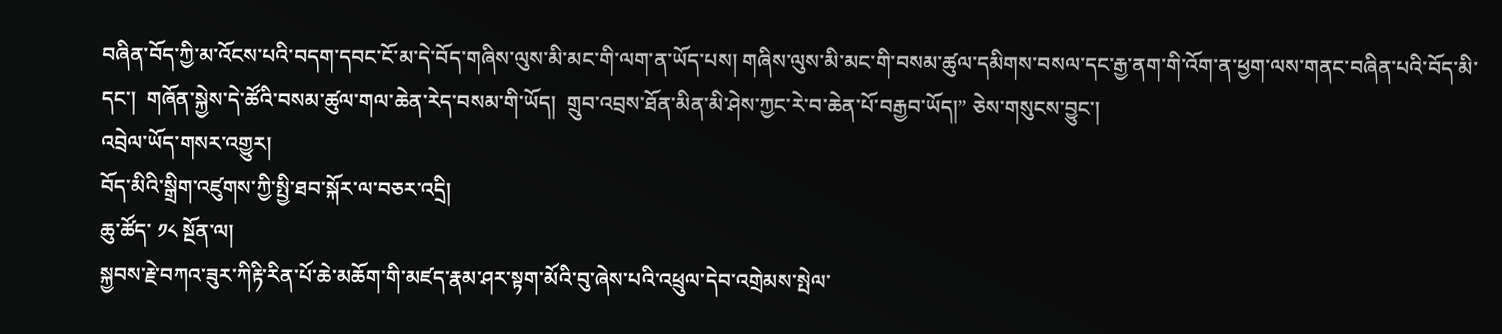བཞིན་བོད་ཀྱི་མ་འོངས་པའི་བདག་དབང་ངོ་མ་དེ་བོད་གཞིས་ལུས་མི་མང་གི་ལག་ན་ཡོད་པས། གཞིས་ལུས་མི་མང་གི་བསམ་ཚུལ་དམིགས་བསལ་དང་རྒྱ་ནག་གི་འོག་ན་ཕྱག་ལས་གནང་བཞིན་པའི་བོད་མི་དང་།  གཞོན་སྐྱེས་དེ་ཚོའི་བསམ་ཚུལ་གལ་ཆེན་རེད་བསམ་གི་ཡོད།  གྲུབ་འབྲས་ཐོན་མིན་མི་ཤེས་ཀྱང་རེ་བ་ཆེན་པོ་བརྒྱབ་ཡོད།” ཅེས་གསུངས་བྱུང་།
འབྲེལ་ཡོད་གསར་འགྱུར།
བོད་མིའི་སྒྲིག་འཛུགས་ཀྱི་སྤྱི་ཐབ་སྐོར་ལ་བཅར་འདྲི།
ཆུ་ཚོད་ ༡༨ སྔོན་ལ།
སྐྱབས་རྗེ་བཀའ་ཟུར་ཀིརྟི་རིན་པོ་ཆེ་མཆོག་གི་མཛད་རྣམ་ཤར་སྟག་མོའི་བུ་ཞེས་པའི་འཕྲུལ་དེབ་འགྲེམས་སྤེལ་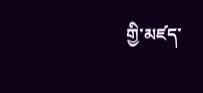གྱི་མཛད་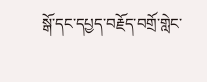སྒོ་དང་དཔྱད་བརྗོད་བགྲོ་གླེང་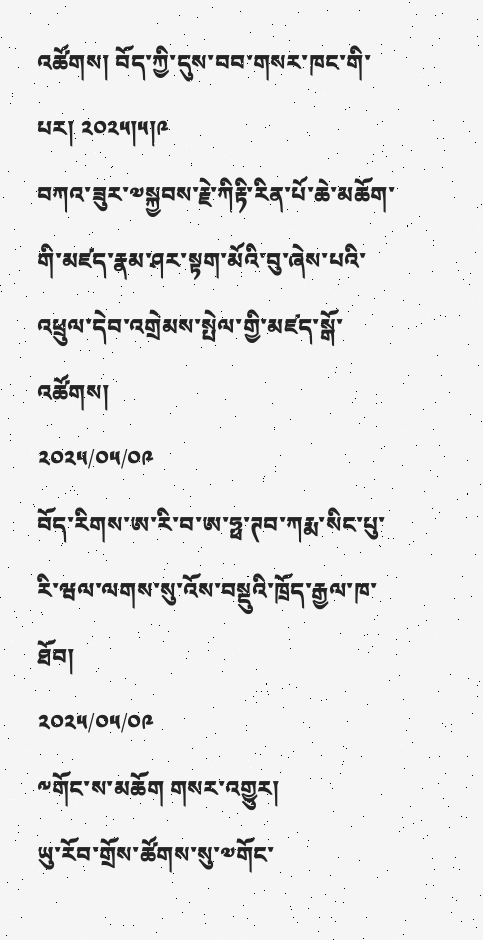འཚོགས། བོད་ཀྱི་དུས་བབ་གསར་ཁང་གི་པར། ༢༠༢༥།༥།༩
བཀའ་ཟུར་༧སྐྱབས་རྗེ་ཀིརྟི་རིན་པོ་ཆེ་མཆོག་གི་མཛད་རྣམ་ཤར་སྟག་མོའི་བུ་ཞེས་པའི་འཕྲུལ་དེབ་འགྲེམས་སྤེལ་གྱི་མཛད་སྒོ་འཚོགས།
༢༠༢༥/༠༥/༠༩
བོད་རིགས་ཨ་རི་བ་ཨ་ཧྥ་ཊབ་ཀརྨ་སིང་པུ་རི་ཝལ་ལགས་སུ་འོས་བསྡུའི་ཁྲོད་རྒྱལ་ཁ་ཐོབ།
༢༠༢༥/༠༥/༠༩
༸གོང་ས་མཆོག གསར་འགྱུར།
ཡུ་རོབ་གྲོས་ཚོགས་སུ་༧གོང་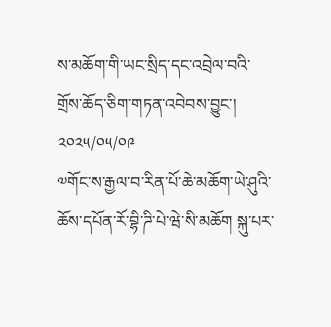ས་མཆོག་གི་ཡང་སྲིད་དང་འབྲེལ་བའི་གྲོས་ཆོད་ཅིག་གཏན་འབེབས་བྱུང་།
༢༠༢༥/༠༥/༠༩
༧གོང་ས་རྒྱལ་བ་རིན་པོ་ཆེ་མཆོག་ཡེ་ཤུའི་ཆོས་དཔོན་རོ་བྷི་ཌི་པེ་ཝེ་སི་མཆོག སྐུ་པར་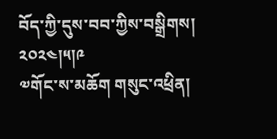བོད་ཀྱི་དུས་བབ་ཀྱིས་བསྒྲིགས། ༢༠༢༤།༥།༩
༧གོང་ས་མཆོག གསུང་འཕྲིན།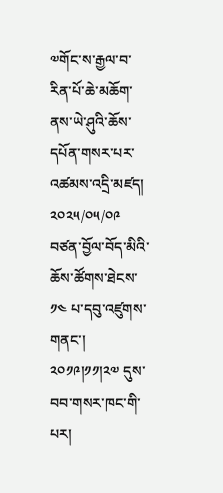༧གོང་ས་རྒྱལ་བ་རིན་པོ་ཆེ་མཆོག་ནས་ཡེ་ཤུའི་ཆོས་དཔོན་གསར་པར་འཚམས་འདྲི་མཛད།
༢༠༢༥/༠༥/༠༩
བཙན་བྱོལ་བོད་མིའི་ཆོས་ཚོགས་ཐེངས་ ༡༤ པ་དབུ་འཛུགས་གནང་། ༢༠༡༩།༡༡།༢༧ དུས་བབ་གསར་ཁང་གི་པར།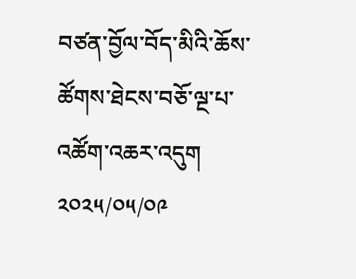བཙན་བྱོལ་བོད་མིའི་ཆོས་ཚོགས་ཐེངས་བཅོ་ལྔ་པ་འཚོག་འཆར་འདུག
༢༠༢༥/༠༥/༠༩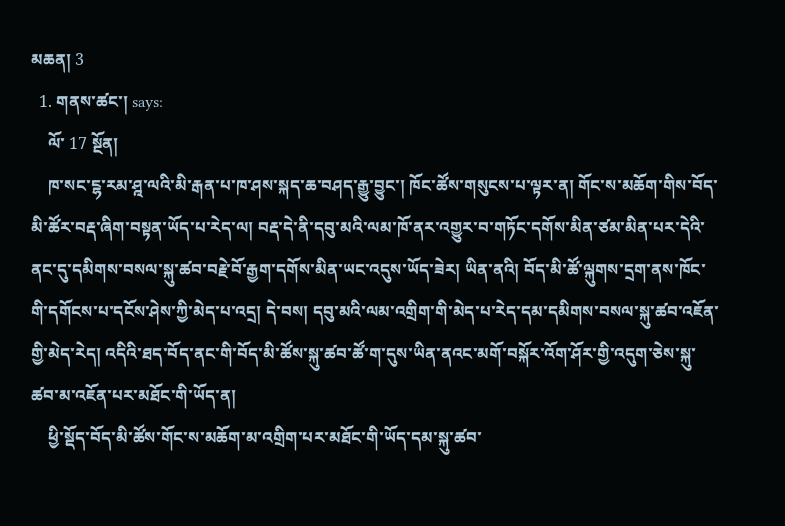མཆན། 3
  1. གནས་ཚང་། says:
    ལོ་ 17 སྔོན།
    ཁ་སང་ངྷ་རམ་ཤྰ་ལའི་མི་རྒན་པ་ཁ་ཤས་སྐད་ཆ་བཤད་རྒྱུ་བྱུང་། ཁོང་ཚོས་གསུངས་པ་ལྟར་ན། གོང་ས་མཆོག་གིས་བོད་མི་ཚོར་བརྡ་ཞིག་བསྟན་ཡོད་པ་རེད་ལ། བརྡ་དེ་ནི་དབུ་མའི་ལམ་ཁོ་ནར་འགྱུར་བ་གཏོང་དགོས་མིན་ཙམ་མིན་པར་དེའི་ནང་དུ་དམིགས་བསལ་སྐུ་ཚབ་བརྗེ་བོ་རྒྱག་དགོས་མིན་ཡང་འདུས་ཡོད་ཟེར། ཡིན་ནའི། བོད་མི་ཚོ་ལྐུགས་དྲག་ནས་ཁོང་གི་དགོངས་པ་དངོས་ཤེས་ཀྱི་མེད་པ་འདྲ། དེ་བས། དབུ་མའི་ལམ་འགྲིག་གི་མེད་པ་རེད་དམ་དམིགས་བསལ་སྐུ་ཚབ་འཇོན་གྱི་མེད་རེད། འདིའི་ཐད་བོད་ནང་གི་བོད་མི་ཚོས་སྐུ་ཚབ་ཚོ་ག་དུས་ཡིན་ནའང་མགོ་བསྐོར་འོག་ཤོར་གྱི་འདུག་ཅེས་སྐུ་ཚབ་མ་འཇོན་པར་མཐོང་གི་ཡོད་ན།
    ཕྱི་སྡོད་བོད་མི་ཚོས་གོང་ས་མཆོག་མ་འགྲིག་པར་མཐོང་གི་ཡོད་དམ་སྐུ་ཚབ་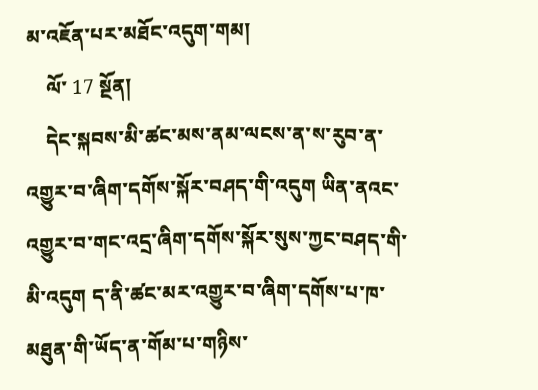མ་འཇོན་པར་མཐོང་འདུག་གམ།
    ལོ་ 17 སྔོན།
    དེང་སྐབས་མི་ཚང་མས་ནམ་ལངས་ན་ས་རུབ་ན་འགྱུར་བ་ཞིག་དགོས་སྐོར་བཤད་གི་འདུག ཡིན་ནའང་འགྱུར་བ་གང་འདྲ་ཞིག་དགོས་སྐོར་སུས་ཀྱང་བཤད་གི་མི་འདུག ད་ནི་ཚང་མར་འགྱུར་བ་ཞིག་དགོས་པ་ཁ་མཐུན་གི་ཡོད་ན་གོམ་པ་གཉིས་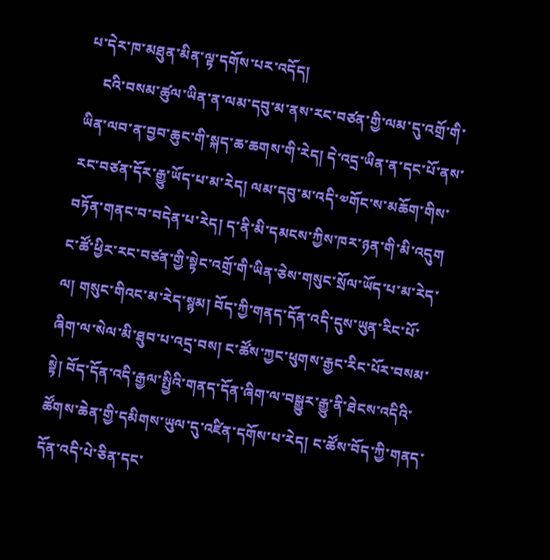པ་དེར་ཁ་མཐུན་མིན་ལྟ་དགོས་པར་འདོད།
    ངའི་བསམ་ཚུལ་ཡིན་ན་ལམ་དབུ་མ་ནས་རང་བཙན་གྱི་ལམ་དུ་འགྲོ་གི་ཡིན་ལབ་ན་བྱབ་ཆུང་གི་སྐད་ཆ་ཆགས་གི་རེད། དེ་འདྲ་ཡིན་ན་དང་པོ་ནས་རང་བཙན་དོར་རྒྱུ་ཡོད་པ་མ་རེད། ལམ་དབུ་མ་འདི་༧གོང་ས་མཆོག་གིས་བཏོན་གནང་བ་བདེན་པ་རེད། ད་ནི་མི་དམངས་ཀྱིས་ཁར་ཉན་གི་མི་འདུག ང་ཚོ་ཕྱིར་རང་བཙན་གྱི་སྟེང་འགྲོ་གི་ཡིན་ཅེས་གསུང་སྲོལ་ཡོད་པ་མ་རེད་ལ། གསུང་གིའང་མ་རེད་སྙམ། བོད་ཀྱི་གནད་དོན་འདི་དུས་ཡུན་རིང་པོ་ཞིག་ལ་སེལ་མི་ཐུབ་པ་འདྲ་བས། ང་ཚོས་ཀྱང་ཕུགས་རྒྱང་རིང་པོར་བསམ་སྟེ། བོད་དོན་འདི་རྒྱལ་སྤྱིའི་གནད་དོན་ཞིག་ལ་བསྒྱུར་རྒྱུ་ནི་ཐེངས་འདིའི་ཚོགས་ཆེན་གྱི་དམིགས་ཡུལ་དུ་འཛིན་དགོས་པ་རེད། ང་ཚོས་བོད་ཀྱི་གནད་དོན་འདི་པེ་ཅིན་དང་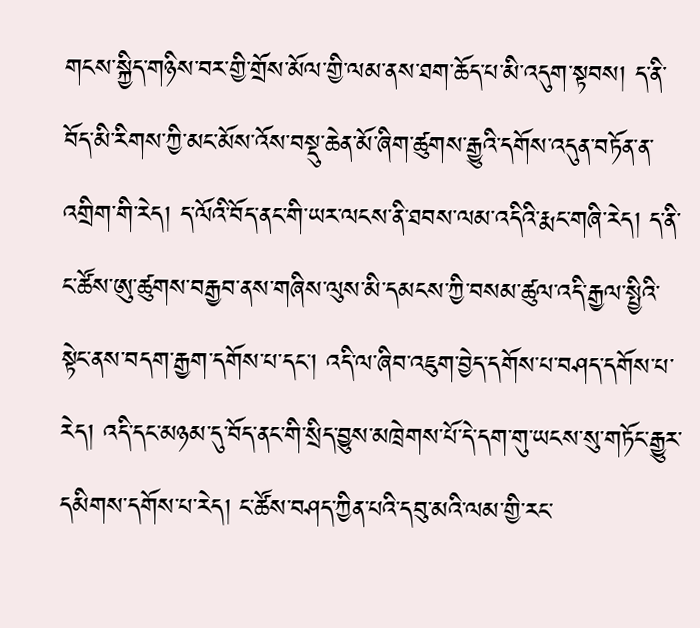གངས་སྐྱིད་གཉིས་བར་གྱི་གྲོས་མོལ་གྱི་ལམ་ནས་ཐག་ཆོད་པ་མི་འདུག་སྟབས། ད་ནི་བོད་མི་རིགས་ཀྱི་མང་མོས་འོས་བསྡུ་ཆེན་མོ་ཞིག་ཚུགས་རྒྱུའི་དགོས་འདུན་བཏོན་ན་འགྲིག་གི་རེད། ད་ལོའི་བོད་ནང་གི་ཡར་ལངས་ནི་ཐབས་ལམ་འདིའི་རྨང་གཞི་རེད། ད་ནི་ང་ཚོས་ཨུ་ཚུགས་བརྒྱབ་ནས་གཞིས་ལུས་མི་དམངས་ཀྱི་བསམ་ཚུལ་འདི་རྒྱལ་སྤྱིའི་སྟེང་ནས་བདག་རྒྱག་དགོས་པ་དང་། འདི་ལ་ཞིབ་འཇུག་བྱེད་དགོས་པ་བཤད་དགོས་པ་རེད། འདི་དང་མཉམ་དུ་བོད་ནང་གི་སྲིད་བྱུས་མཁྲེགས་པོ་དེ་དག་གུ་ཡངས་སུ་གཏོང་རྒྱུར་དམིགས་དགོས་པ་རེད། ང་ཚོས་བཤད་ཀྱིན་པའི་དབུ་མའི་ལམ་གྱི་རང་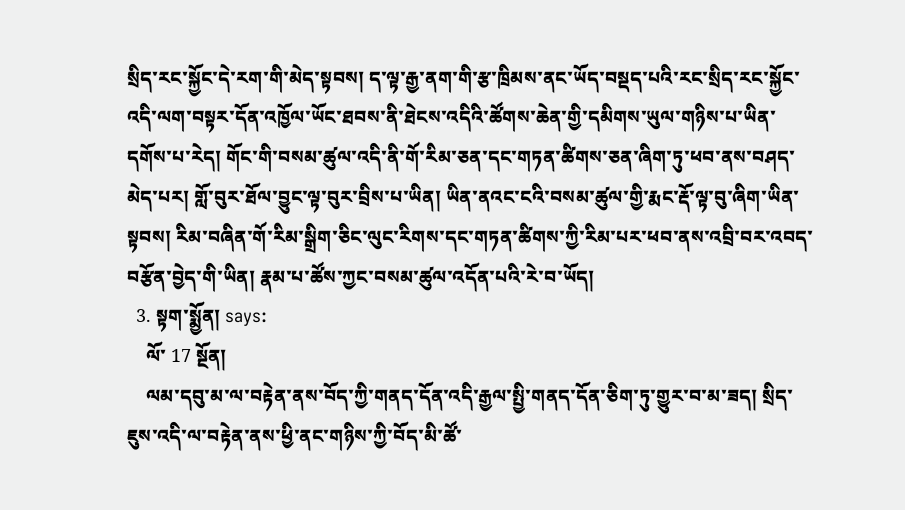སྲིད་རང་སྐྱོང་དེ་རག་གི་མེད་སྟབས། ད་ལྟ་རྒྱ་ནག་གི་རྩ་ཁྲིམས་ནང་ཡོད་བསྡད་པའི་རང་སྲིད་རང་སྐྱོང་འདི་ལག་བསྟར་དོན་འཁྱོལ་ཡོང་ཐབས་ནི་ཐེངས་འདིའི་ཚོགས་ཆེན་གྱི་དམིགས་ཡུལ་གཉིས་པ་ཡིན་དགོས་པ་རེད། གོང་གི་བསམ་ཚུལ་འདི་ནི་གོ་རིམ་ཅན་དང་གཏན་ཚིགས་ཅན་ཞིག་ཏུ་ཕབ་ནས་བཤད་མེད་པར། གློ་བུར་ཐོལ་བྱུང་ལྟ་བུར་བྲིས་པ་ཡིན། ཡིན་ནའང་ངའི་བསམ་ཚུལ་གྱི་རྨང་རྡོ་ལྟ་བུ་ཞིག་ཡིན་སྟབས། རིམ་བཞིན་གོ་རིམ་སྒྲིག་ཅིང་ལུང་རིགས་དང་གཏན་ཚིགས་ཀྱི་རིམ་པར་ཕབ་ནས་འབྲི་བར་འབད་བརྩོན་བྱེད་གི་ཡིན། རྣམ་པ་ཚོས་ཀྱང་བསམ་ཚུལ་འདོན་པའི་རེ་བ་ཡོད།
  3. སྟག་སྨྱོན། says:
    ལོ་ 17 སྔོན།
    ལམ་དབུ་མ་ལ་བརྟེན་ནས་བོད་ཀྱི་གནད་དོན་འདི་རྒྱལ་སྤྱི་གནད་དོན་ཅིག་ཏུ་གྱུར་བ་མ་ཟད། སྲིད་ཇུས་འདི་ལ་བརྟེན་ནས་ཕྱི་ནང་གཉིས་ཀྱི་བོད་མི་ཚོ་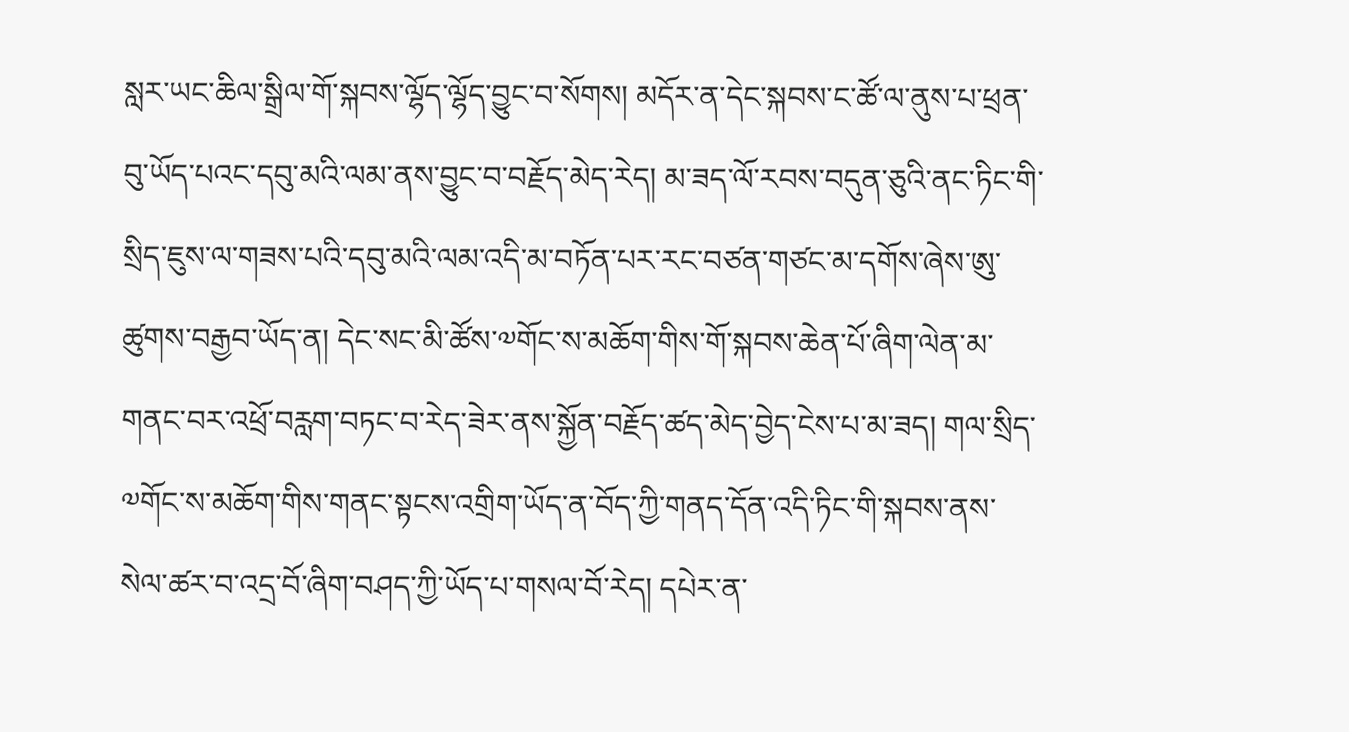སླར་ཡང་ཆིལ་སྒྲིལ་གོ་སྐབས་ལྷོད་ལྷོད་བྱུང་བ་སོགས། མདོར་ན་དེང་སྐབས་ང་ཚོ་ལ་ནུས་པ་ཕྲན་བུ་ཡོད་པའང་དབུ་མའི་ལམ་ནས་བྱུང་བ་བརྗོད་མེད་རེད། མ་ཟད་ལོ་རབས་བདུན་ཅུའི་ནང་ཏིང་གི་སྲིད་ཇུས་ལ་གཟས་པའི་དབུ་མའི་ལམ་འདི་མ་བཏོན་པར་རང་བཙན་གཙང་མ་དགོས་ཞེས་ཨུ་ཚུགས་བརྒྱབ་ཡོད་ན། དེང་སང་མི་ཚོས་༧གོང་ས་མཆོག་གིས་གོ་སྐབས་ཆེན་པོ་ཞིག་ལེན་མ་གནང་བར་འཕྲོ་བརླག་བཏང་བ་རེད་ཟེར་ནས་སྐྱོན་བརྗོད་ཚད་མེད་བྱེད་ངེས་པ་མ་ཟད། གལ་སྲིད་༧གོང་ས་མཆོག་གིས་གནང་སྟངས་འགྲིག་ཡོད་ན་བོད་ཀྱི་གནད་དོན་འདི་ཏིང་གི་སྐབས་ནས་སེལ་ཚར་བ་འདྲ་བོ་ཞིག་བཤད་ཀྱི་ཡོད་པ་གསལ་བོ་རེད། དཔེར་ན་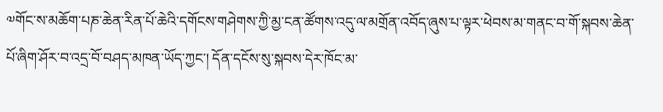༧གོང་ས་མཆོག་པཎ་ཆེན་རིན་པོ་ཆེའི་དགོངས་གཤེགས་ཀྱི་མྱ་ངན་ཚོགས་འདུ་ལ་མགྲོན་འབོད་ཞུས་པ་ལྟར་ཕེབས་མ་གནང་བ་གོ་སྐབས་ཆེན་པོ་ཞིག་ཤོར་བ་འདྲ་བོ་བཤད་མཁན་ཡོད་ཀྱང་། དོན་དངོས་སུ་སྐབས་དེར་ཁོང་མ་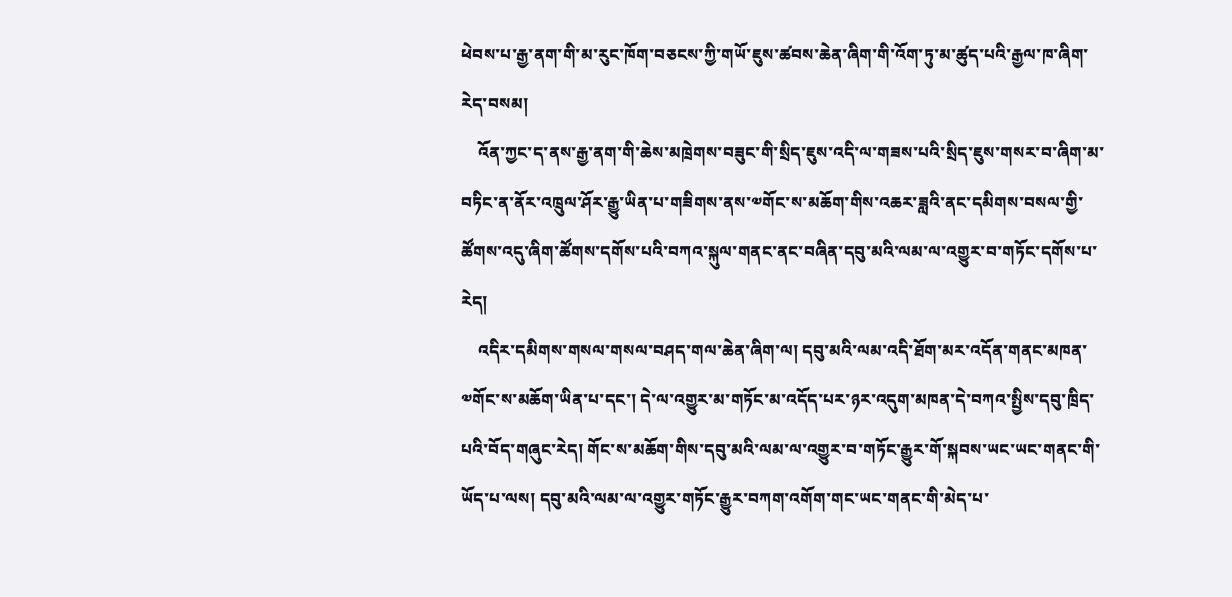ཕེབས་པ་རྒྱ་ནག་གི་མ་རུང་ཁོག་བཅངས་ཀྱི་གཡོ་ཇུས་ཚབས་ཆེན་ཞིག་གི་འོག་ཏུ་མ་ཚུད་པའི་རྒྱལ་ཁ་ཞིག་རེད་བསམ།
    འོན་ཀྱང་ད་ནས་རྒྱ་ནག་གི་ཆེས་མཁྲེགས་བཟུང་གི་སྲིད་ཇུས་འདི་ལ་གཟས་པའི་སྲིད་ཇུས་གསར་བ་ཞིག་མ་བཏིང་ན་ནོར་འཁྲུལ་ཤོར་རྒྱུ་ཡིན་པ་གཟིགས་ནས་༧གོང་ས་མཆོག་གིས་འཆར་ཟླའི་ནང་དམིགས་བསལ་གྱི་ཚོགས་འདུ་ཞིག་ཚོགས་དགོས་པའི་བཀའ་སྐུལ་གནང་ནང་བཞིན་དབུ་མའི་ལམ་ལ་འགྱུར་བ་གཏོང་དགོས་པ་རེད།
    འདིར་དམིགས་གསལ་གསལ་བཤད་གལ་ཆེན་ཞིག་ལ། དབུ་མའི་ལམ་འདི་ཐོག་མར་འདོན་གནང་མཁན་༧གོང་ས་མཆོག་ཡིན་པ་དང་། དེ་ལ་འགྱུར་མ་གཏོང་མ་འདོད་པར་ཉར་འདུག་མཁན་དེ་བཀའ་སྤྱིས་དབུ་ཁྲིད་པའི་བོད་གཞུང་རེད། གོང་ས་མཆོག་གིས་དབུ་མའི་ལམ་ལ་འགྱུར་བ་གཏོང་རྒྱུར་གོ་སྐབས་ཡང་ཡང་གནང་གི་ཡོད་པ་ལས། དབུ་མའི་ལམ་ལ་འགྱུར་གཏོང་རྒྱུར་བཀག་འགོག་གང་ཡང་གནང་གི་མེད་པ་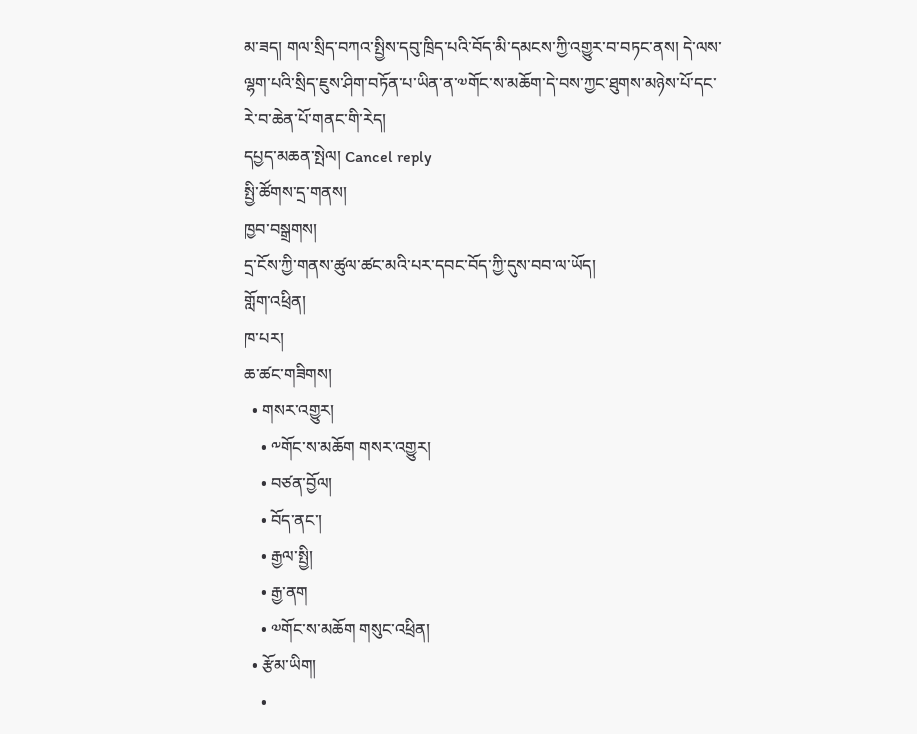མ་ཟད། གལ་སྲིད་བཀའ་སྤྱིས་དབུ་ཁྲིད་པའི་བོད་མི་དམངས་ཀྱི་འགྱུར་བ་བཏང་ནས། དེ་ལས་ལྷག་པའི་སྲིད་ཇུས་ཤིག་བཏོན་པ་ཡིན་ན་༧གོང་ས་མཆོག་དེ་བས་ཀྱང་ཐུགས་མཉེས་པོ་དང་རེ་བ་ཆེན་པོ་གནང་གི་རེད།
དཔྱད་མཆན་སྤེལ། Cancel reply
སྤྱི་ཚོགས་དྲ་གནས།
ཁྱབ་བསྒྲགས།
དྲ་ངོས་ཀྱི་གནས་ཚུལ་ཚང་མའི་པར་དབང་བོད་ཀྱི་དུས་བབ་ལ་ཡོད།
གློག་འཕྲིན།
ཁ་པར།
ཆ་ཚང་གཟིགས།
  • གསར་འགྱུར།
    • ༸གོང་ས་མཆོག གསར་འགྱུར།
    • བཙན་བྱོལ།
    • བོད་ནང་།
    • རྒྱལ་སྤྱི།
    • རྒྱ་ནག
    • ༧གོང་ས་མཆོག གསུང་འཕྲིན།
  • རྩོམ་ཡིག།
    •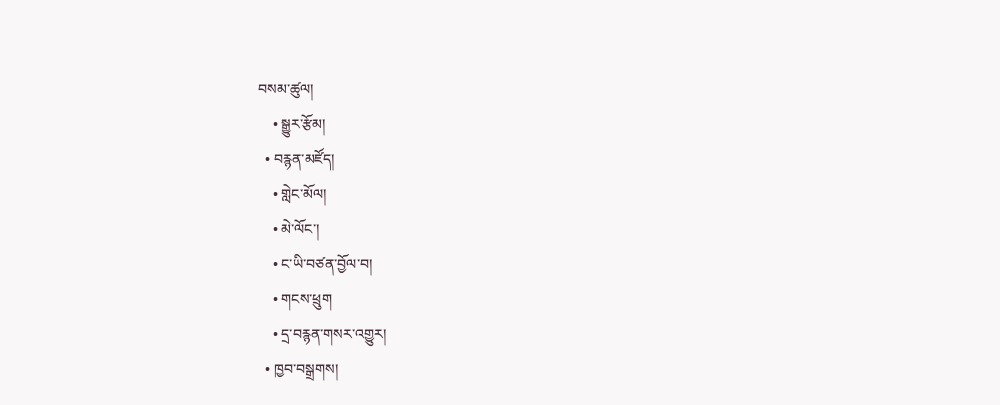བསམ་ཚུལ།
    • སྒྱུར་རྩོམ།
  • བརྙན་མཛོད།
    • གླེང་མོལ།
    • མེ་ལོང་།
    • ང་ཡི་བཙན་བྱོལ་བ།
    • གངས་ཕྲུག
    • དྲ་བརྙན་གསར་འགྱུར།
  • ཁྱབ་བསྒྲགས།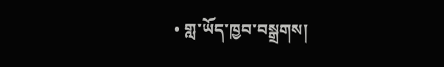• གླ་ཡོད་ཁྱབ་བསྒྲགས།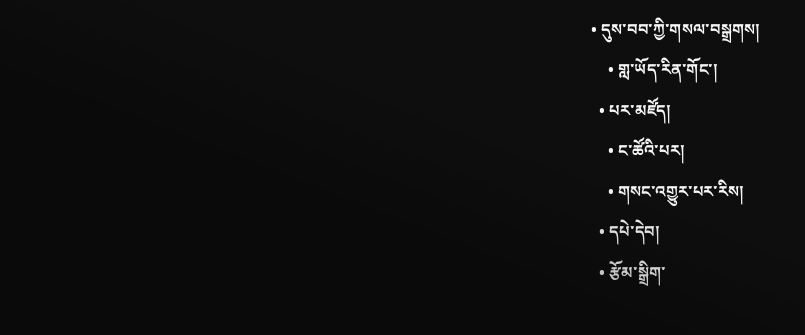• དུས་བབ་ཀྱི་གསལ་བསྒྲགས།
    • གླ་ཡོད་རིན་གོང་།
  • པར་མཛོད།
    • ང་ཚོའི་པར།
    • གསང་འགྱུར་པར་རིས།
  • དཔེ་དེབ།
  • རྩོམ་སྒྲིག་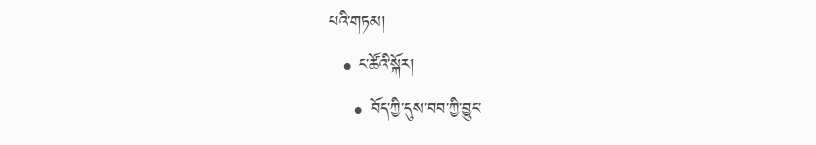པའི་གཏམ།
  • ང་ཚོའི་སྐོར།
    • བོད་ཀྱི་དུས་བབ་ཀྱི་བྱུང་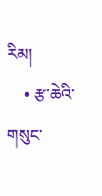རིམ།
    • རྩ་ཆེའི་གསུང་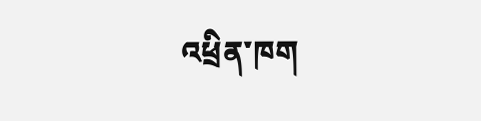འཕྲིན་ཁག